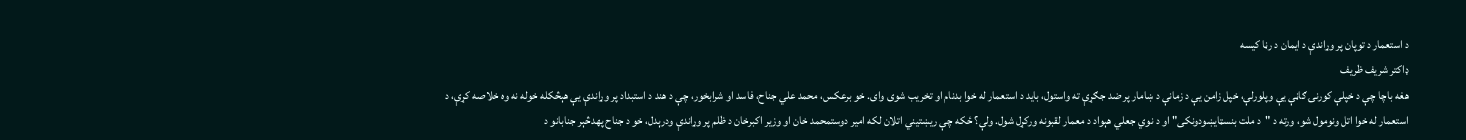د استعمار د توپان پر وړاندې د ایمان د رڼا کیسه
ډاکتر شریف ظریف
هغه باچا چې د خپلې کورنۍ ګاڼې یې وپلورلې، خپل زامن یې د زمانې د ښامار پر ضد جګړې ته واستول، باید د استعمار له خوا بدنام او تخریب شوی وای. خو برعکس، محمد علي جناح، فاسد او شرابخور، چې د هند د استبداد پر وړاندې یې هېڅکله خوله نه وه خلاصه کړې، د استعمار له خوا اتل ونومول شو، ورته د "د ملت بنسټايښودونکی" او د نوي جعلي هېواد د معمار لقبونه ورکړل شول. ولې؟ ځکه چې ریښتیني اتلان لکه امیر دوستمحمد خان او وزیر اکبرخان د ظلم پر وړاندې ودرېدل، خو د جناح پهدڅېر جنابانو د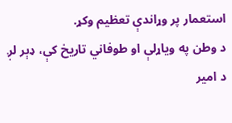استعمار پر وړاندې تعظیم وکړ.
د وطن په ویاړلې او طوفاني تاریخ کې، ډېر لږ د امیر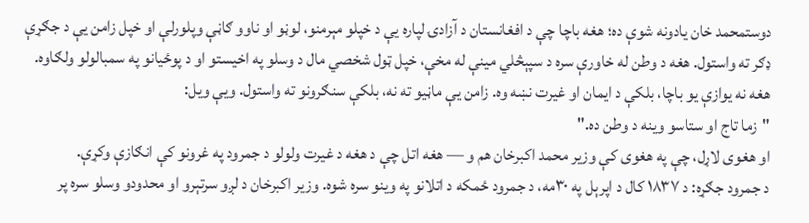دوستمحمد خان یادونه شوې ده؛ هغه باچا چې د افغانستان د آزادۍ لپاره یې د خپلو مېرمنو، لوڼو او ناوو ګاڼې وپلورلې او خپل زامن یې د جګړې ډګر ته واستول. هغه د وطن له خاورې سره د سپېڅلي مینې له مخې، خپل ټول شخصي مال د وسلو په اخیستو او د پوځیانو په سمبالولو ولګاوه. هغه نه یوازې یو باچا، بلکې د ایمان او غیرت نښه وه. زامن یې ماڼیو ته نه، بلکې سنګرونو ته واستول. ویې ویل:
"زما تاج او ستاسو وینه د وطن ده."
او هغوی لاړل، چې په هغوی کې وزیر محمد اکبرخان هم و — هغه اتل چې د هغه د غیرت ولولو د جمرود په غرونو کې انګازې وکړې.
د جمرود جګړه: د ۱۸۳۷ کال د اپرېل په ۳۰مه، د جمرود ځمکه د اتلانو په وینو سره شوه. وزیر اکبرخان د لږو سرتېرو او محدودو وسلو سره پر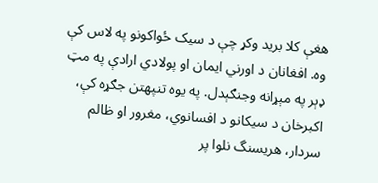هغې کلا برید وکړ چې د سیک ځواکونو په لاس کې وه. افغانان د اورني ایمان او پولادي ارادې په مټ ډېر په مېړانه وجنګېدل. په یوه تنپهتن جګړه کې، اکبرخان د سیکانو د افسانوي، مغرور او ظالم سردار، هریسنگ نلوا پر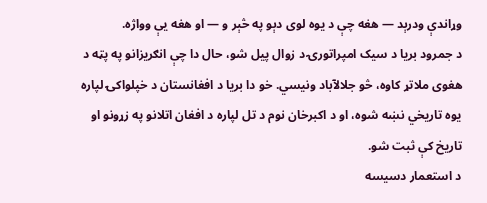وړاندې ودرېد — هغه چې د یوه لوی دېو په څېر و — او هغه یې وواژه.
د جمرود بریا د سیک امپراتورۍ د زوال پیل شو، حال دا چې انګریزانو په پټه د هغوی ملاتړ کاوه، څو جلالآباد ونیسي. خو دا بریا د افغانستان د خپلواکۍ لپاره یوه تاریخي نښه شوه، او د اکبرخان نوم د تل لپاره د افغان اتلانو په زړونو او تاریخ کې ثبت شو.
د استعمار دسیسه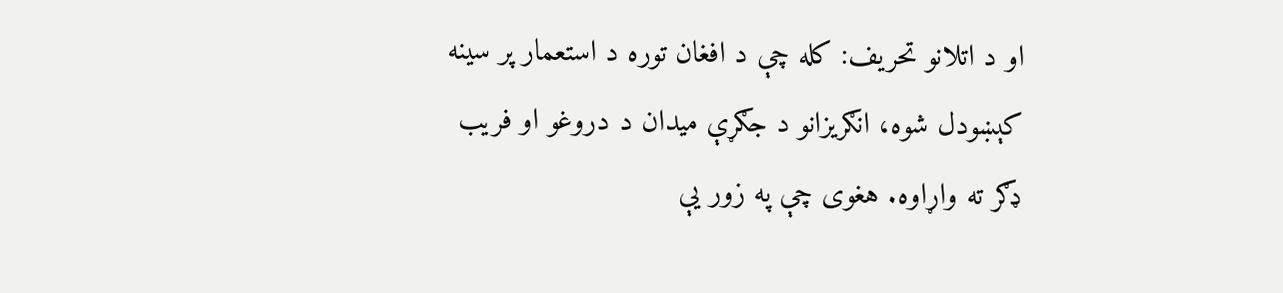او د اتلانو تحریف: کله چې د افغان توره د استعمار پر سینه کېښودل شوه، انګریزانو د جګړې میدان د دروغو او فریب ډګر ته واړاوه. هغوی چې په زور یې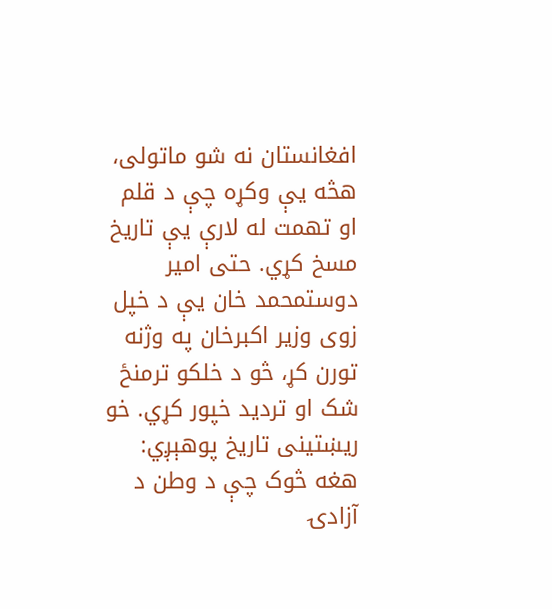افغانستان نه شو ماتولی، هڅه یې وکړه چې د قلم او تهمت له لارې یې تاریخ مسخ کړي. حتی امیر دوستمحمد خان یې د خپل زوی وزیر اکبرخان په وژنه تورن کړ، څو د خلکو ترمنځ شک او تردید خپور کړي. خو ریښتینی تاریخ پوهېږي: هغه څوک چې د وطن د آزادۍ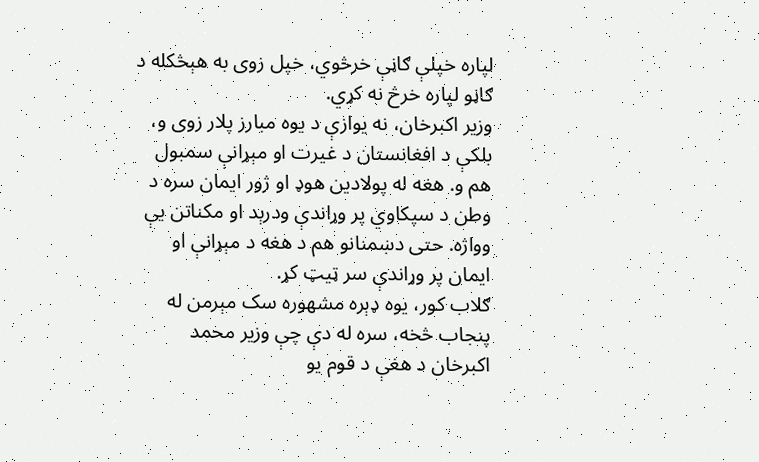لپاره خپلې ګاڼې خرڅوي، خپل زوی به هېڅکله د ګاڼو لپاره خرڅ نه کړي.
وزیر اکبرخان، نه یوازې د یوه مبارز پلار زوی و، بلکې د افغانستان د غیرت او مېړانې سمبول هم و. هغه له پولادین هوډ او ژور ایمان سره د وطن د سپکاوي پر وړاندې ودرېد او مکناتن یې وواژه. حتی دښمنانو هم د هغه د مېړانې او ایمان پر وړاندې سر ټیټ کړ.
ګلاب کور، یوه ډېره مشهوره سک مېرمن له پنجاب څخه، سره له دې چې وزیر محمد اکبرخان د هغې د قوم یو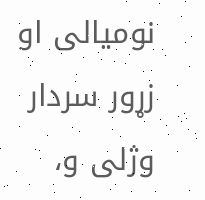نومیالی او زړور سردار وژلی و،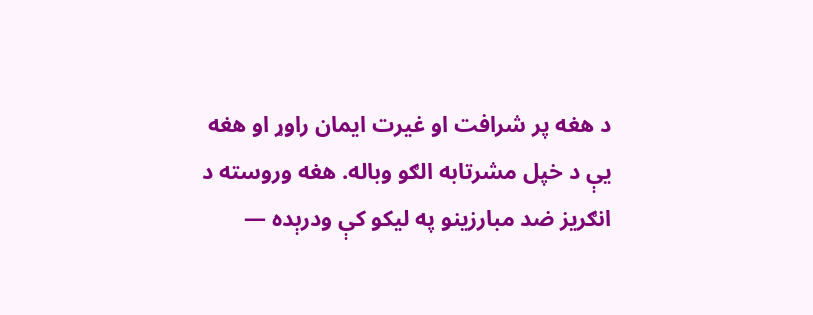د هغه پر شرافت او غیرت ایمان راوړ او هغه یې د خپل مشرتابه الګو وباله. هغه وروسته د انګریز ضد مبارزینو په لیکو کې ودرېده —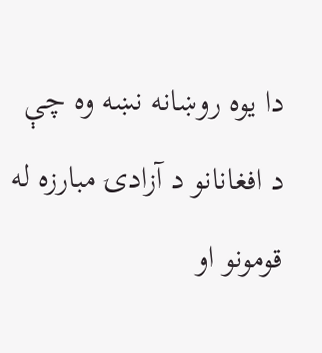دا یوه روښانه نښه وه چې د افغانانو د آزادۍ مبارزه له قومونو او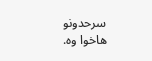سرحدونو هاخوا وه.